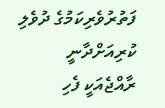ފަތުރުވެރިކަމުގެ ދުވެލި ކުރިއަށްދާނީ ރާއްޖެއަކީ ފެހި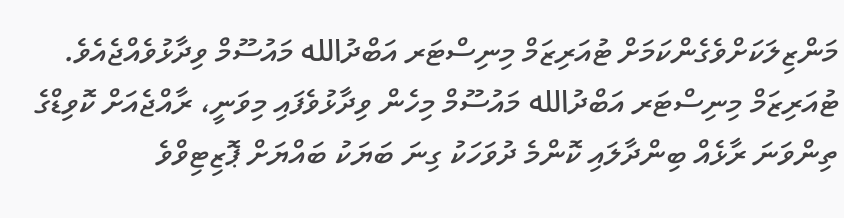މަންޒިލަކަށްވެގެންކަމަށް ޓުއަރިޒަމް މިނިސްޓަރ އަބްދުالله މައުސޫމް ވިދާޅުވެއްޖެއެވެ.
ޓުއަރިޒަމް މިނިސްޓަރ އަބްދުالله މައުސޫމް މިހެން ވިދާޅުވެފައި މިވަނީ، ރާއްޖެއަށް ކޮވިޑްގެ ތިންވަނަ ރާޅެއް ބިންދާލައި ކޮންމެ ދުވަހަކު ގިނަ ބަޔަކު ބައްޔަށް ޕޮޒިޓިވްވެ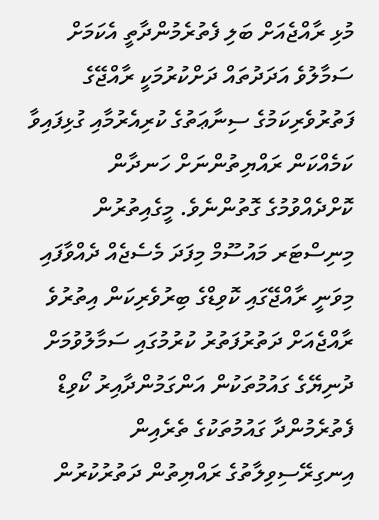މުޅި ރާއްޖެއަށް ބަލި ފެތުރެމުންދާތީ އެކަމަށް ސަމާލުވެ އަދަދުތައް ދަށްކުރުމަކީ ރާއްޖޭގެ ފަތުރުވެރިކަމުގެ ސިނާޢަތުގެ ކުރިއެރުމާއި ގުޅިފައިވާ ކަމެއްކަން ރައްޔިތުންނަށް ހަނދާން ކޮށްދެއްވުމުގެ ގޮތުންނެވެ. މީގެއިތުރުން މިނިސްޓަރ މައުސޫމް މިފަދަ މެސެޖެއް ދެއްވާފައި މިވަނީ ރާއްޖޭގައި ކޮވިޑްގެ ބިރުވެރިކަން އިތުރުވެ ރާއްޖެއަށް ދަތުރުފަތުރު ކުރުމުގައި ސަމާލުވުމަށް ދުނިޔޭގެ ގައުމުތަކުން އަންގަމުންދާއިރު ކޯވިޑް ފެތުރެމުންދާ ގައުމުތަކުގެ ތެރެއިން އިނގިރޭސިވިލާތުގެ ރައްޔިތުން ދަތުރުކުރުން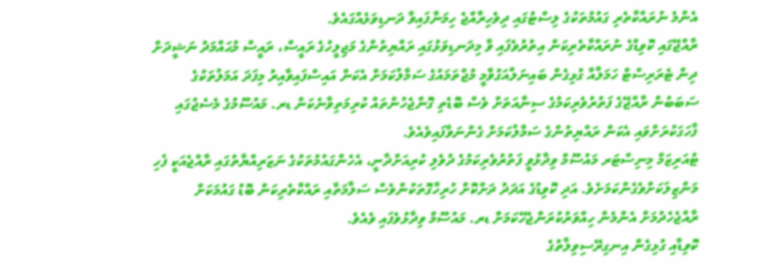އެންމެ ނުރައްކާތެރި ގައުމުތަކުގެ ލިސްޓުގައި ދިވެހިރާއްޖެ ހިމަނާފައިވާ ދަނޑިވަޅެއްގައެވެ.
ރާއްޖޭގައި ކޮވިޑްގެ ނުރައްކާތެރިކަން އިތުރުވެފައި ވާ މިދަނޑިވަޅުގައި ރައްޔިތުންގެ މަޖިލީހުގެ ރައީސް، ރައީސް މުޙައްމަދު ނަޝީދަށް ދިން ޓެރަރިސްޓް ހަމަލާއާ ގުޅިގެން ބައިނަލްއަގުވާމީ މުޖްތަމައުގެ ސަމާލުކަމަށް އެކަން އައިސްފައިވާއިރު މިފަދަ އަމަލުތަކުގެ ސަބަބުން ރާއްޖޭގެ ފަތުރުވެރިކަމުގެ ސިނާއަތަށް ވެސް ބޮޑެތި ގޮންޖެހުންތައް ކުރިމަތިވާނެކަން ޑރ. މައުސޫމުގެ މެސެޖުގައި ފާހަގަކުރަށްވައި އެކަން ރައްޔިތުންގެ ސަމާލުކަމަށް ގެންނަވާފައިވެއެވެ.
ޓުއަރިޒަމް މިނިސްޓަރ މައުސޫމް ވިދާޅުވީ ފަތުރުވެރިކަމުގެ ދުވެލި ކުރިއަށްދާނީ، އެހެންގައުމުތަކުގެ ނަޒަރިއްޔާތުގައި ރާއްޖެއަކީ ފެހި މަންޒިލަކަށްވެގެންކަމަށެވެ. އަދި ކޮވިޑުގެ އަދަދު ދަށްކޮށް ހުރިހާގޮތަކުންވެސް ސަލާމަތާއި ރައްކާތެރިކަން ބޮޑު ގައުމަކަށް ރާއްޖެހެދުމަށް އެންމެން ހިއްވަރުކުރަންޖެހޭކަމަށް ޑރ. މައުސޫމް ވިދާޅުވެފައި ވެއެވެ.
ކޮވިޑާއި ގުޅިގެން އިނގިރޭސިވިލާތުގެ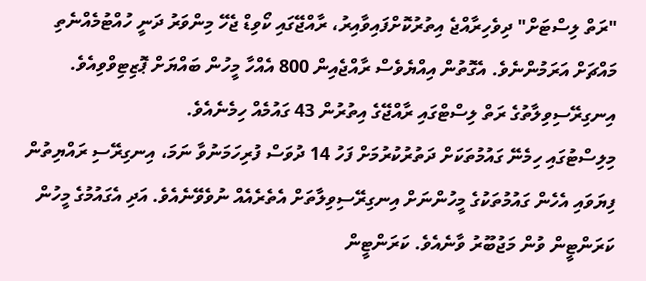"ރަތް ލިސްޓަށް" ދިވެހިރާއްޖެ އިތުރުކޮށްފައިވާއިރު، ރާއްޖޭގައި ކޯވިޑް ޖެހޭ މިންވަރު ދަނީ ހުއްޓުމެއްނެތި މައްޗަށް އަރަމުންނެވެ. އެގޮތުން އިއްޔެވެސް ރާއްޖެއިން 800 އެއްހާ މީހުން ބައްޔަށް ޕޮޒިޓިވްވިއެވެ.
އިނގިރޭސިވިލާތުގެ ރަތް ލިސްޓްގައި ރާއްޖޭގެ އިތުރުން 43 ގައުމެއް ހިމެނެއެވެ.
މިލިސްޓުގައި ހިމެނޭ ގައުމުތަކަށް ދަތުރުކުރުމަށް ފަހު 14 ދުވަސް ފުރިހަމަނުވާ ނަމަ، އިނގިރޭސި ރައްޔިތުން ފިޔަވައި އެހެން ގައުމުތަކުގެ މީހުންނަށް އިނގިރޭސިވިލާތަށް އެތެރެއެއް ނުވެވޭނެއެވެ. އަދި އެގައުމުގެ މީހުން ކަރަންޓީން ވުން މަޖުބޫރު ވާނެއެވެ. ކަރަންޓީން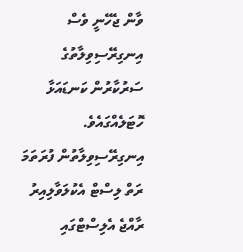ވާން ޖެހޭނީ ވެސް އިނގިރޭސިވިލާތުގެ ސަރުކާރުން ކަނޑައަޅާ ހޮޓަލެއްގައެވެ.
އިނގިރޭސިވިލާތުން ފުރަތަމަ ރަތް ލިސްޓް އެކުލަވާލިއިރު ރާއްޖެ އެލިސްޓްގައި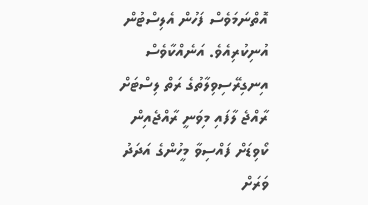އޮތްނަމަވެސް ފަހުން އެލިސްޓުން އުނިކުރިއެވެ. އަނެއްކާވެސް އިނގިރޭސިވިލާތުގެ ރަތް ލިސްޓަށް ރާއްޖެ ލާފައި މިވަނީ ރާއްޖެއިން ކޯވިޑަށް ފައްސިވާ މީހުންގެ އަދަދު ވަރަށް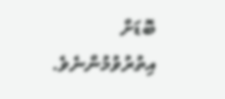ބޮޑަށް އިތުރުވުމުންނެވެ.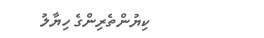ކިޔުންތެރިންގެ ހިޔާލު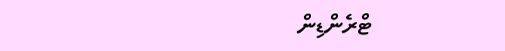ޓްރެންޑިން